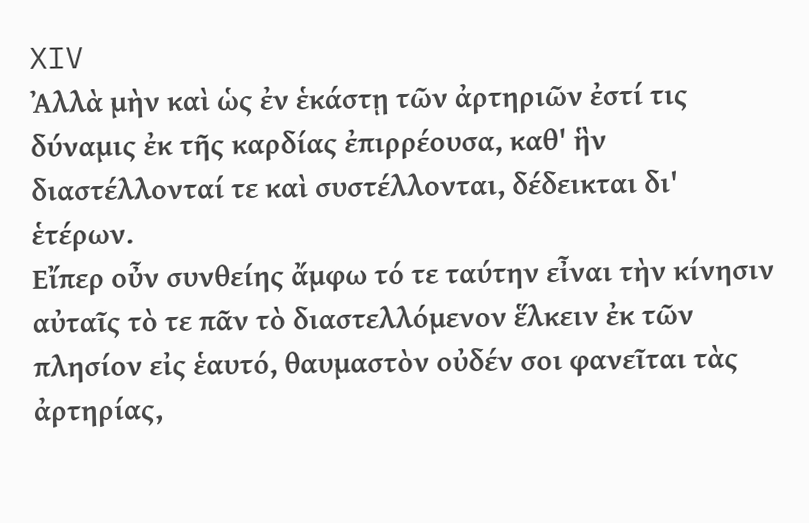XIV
Ἀλλὰ μὴν καὶ ὡς ἐν ἑκάστῃ τῶν ἀρτηριῶν ἐστί τις δύναμις ἐκ τῆς καρδίας ἐπιρρέουσα, καθ' ἣν διαστέλλονταί τε καὶ συστέλλονται, δέδεικται δι' ἑτέρων.
Εἴπερ οὖν συνθείης ἄμφω τό τε ταύτην εἶναι τὴν κίνησιν αὐταῖς τὸ τε πᾶν τὸ διαστελλόμενον ἕλκειν ἐκ τῶν πλησίον εἰς ἑαυτό, θαυμαστὸν οὐδέν σοι φανεῖται τὰς ἀρτηρίας,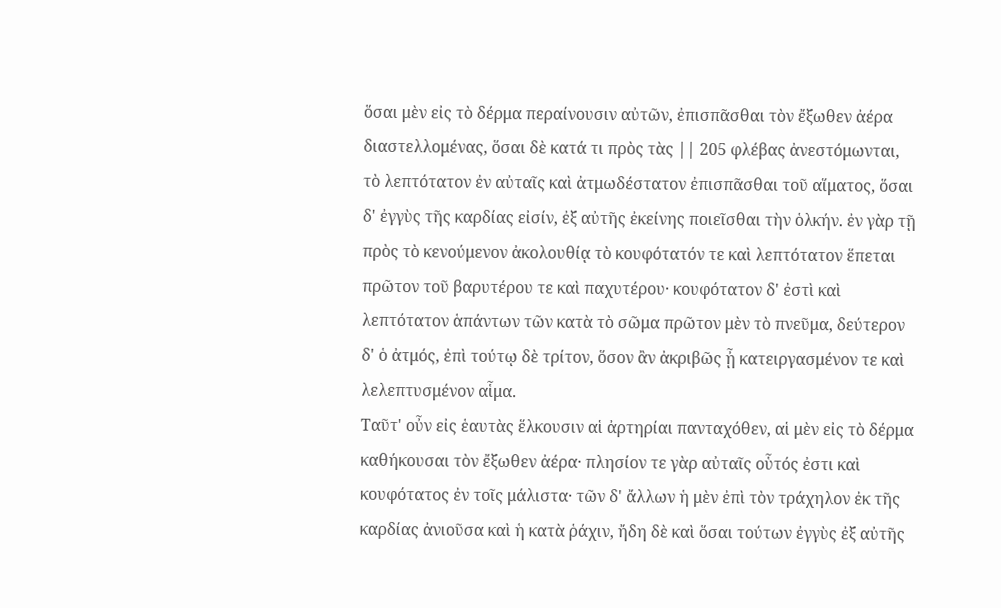ὅσαι μὲν εἰς τὸ δέρμα περαίνουσιν αὐτῶν, ἐπισπᾶσθαι τὸν ἔξωθεν ἀέρα διαστελλομένας, ὅσαι δὲ κατά τι πρὸς τὰς || 205 φλέβας ἀνεστόμωνται, τὸ λεπτότατον ἐν αὐταῖς καὶ ἀτμωδέστατον ἐπισπᾶσθαι τοῦ αἵματος, ὅσαι δ' ἐγγὺς τῆς καρδίας εἰσίν, ἐξ αὐτῆς ἐκείνης ποιεῖσθαι τὴν ὁλκήν. ἐν γὰρ τῇ πρὸς τὸ κενούμενον ἀκολουθίᾳ τὸ κουφότατόν τε καὶ λεπτότατον ἕπεται πρῶτον τοῦ βαρυτέρου τε καὶ παχυτέρου· κουφότατον δ' ἐστὶ καὶ λεπτότατον ἁπάντων τῶν κατὰ τὸ σῶμα πρῶτον μὲν τὸ πνεῦμα, δεύτερον δ' ὁ ἀτμός, ἐπὶ τούτῳ δὲ τρίτον, ὅσον ἂν ἀκριβῶς ᾖ κατειργασμένον τε καὶ λελεπτυσμένον αἷμα.
Ταῦτ' οὖν εἰς ἑαυτὰς ἕλκουσιν αἱ ἀρτηρίαι πανταχόθεν, αἱ μὲν εἰς τὸ δέρμα καθήκουσαι τὸν ἔξωθεν ἀέρα· πλησίον τε γὰρ αὐταῖς οὗτός ἐστι καὶ κουφότατος ἐν τοῖς μάλιστα· τῶν δ' ἄλλων ἡ μὲν ἐπὶ τὸν τράχηλον ἐκ τῆς καρδίας ἀνιοῦσα καὶ ἡ κατὰ ῥάχιν, ἤδη δὲ καὶ ὅσαι τούτων ἐγγὺς ἐξ αὐτῆς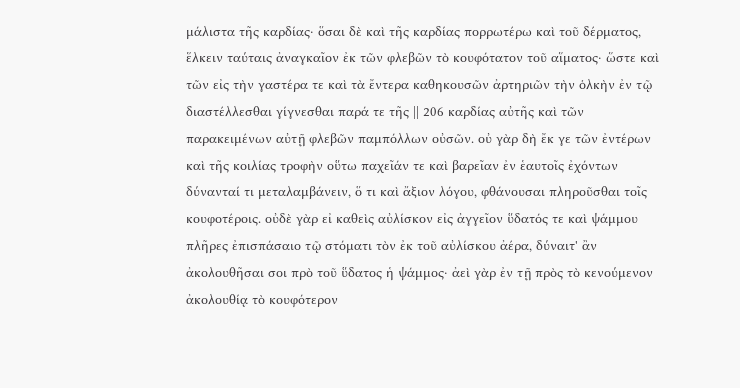μάλιστα τῆς καρδίας· ὅσαι δὲ καὶ τῆς καρδίας πορρωτέρω καὶ τοῦ δέρματος, ἕλκειν ταύταις ἀναγκαῖον ἐκ τῶν φλεβῶν τὸ κουφότατον τοῦ αἵματος· ὥστε καὶ τῶν εἰς τὴν γαστέρα τε καὶ τὰ ἔντερα καθηκουσῶν ἀρτηριῶν τὴν ὁλκὴν ἐν τῷ διαστέλλεσθαι γίγνεσθαι παρά τε τῆς || 206 καρδίας αὐτῆς καὶ τῶν παρακειμένων αὐτῇ φλεβῶν παμπόλλων οὐσῶν. οὐ γὰρ δὴ ἔκ γε τῶν ἐντέρων καὶ τῆς κοιλίας τροφὴν οὕτω παχεῖάν τε καὶ βαρεῖαν ἐν ἑαυτοῖς ἐχόντων δύνανταί τι μεταλαμβάνειν, ὅ τι καὶ ἄξιον λόγου, φθάνουσαι πληροῦσθαι τοῖς κουφοτέροις. οὐδὲ γὰρ εἰ καθεὶς αὐλίσκον εἰς ἀγγεῖον ὕδατός τε καὶ ψάμμου πλῆρες ἐπισπάσαιο τῷ στόματι τὸν ἐκ τοῦ αὐλίσκου ἀέρα, δύναιτ' ἂν ἀκολουθῆσαι σοι πρὸ τοῦ ὕδατος ἡ ψάμμος· ἀεὶ γὰρ ἐν τῇ πρὸς τὸ κενούμενον ἀκολουθίᾳ τὸ κουφότερον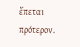ἕπεται πρότερον.